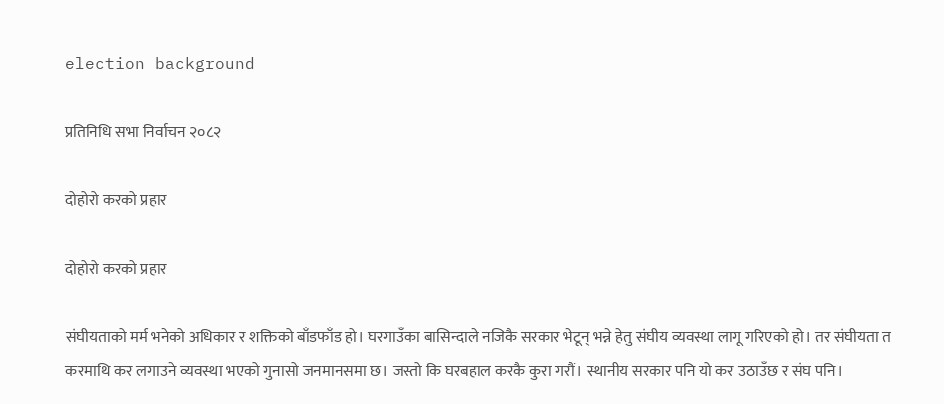election background

प्रतिनिधि सभा निर्वाचन २०८२

दोहोरो करको प्रहार

दोहोरो करको प्रहार

संघीयताको मर्म भनेको अधिकार र शक्तिको बाँडफाँड हो। घरगाउँका बासिन्दाले नजिकै सरकार भेटून् भन्ने हेतु संघीय व्यवस्था लागू गरिएको हो। तर संघीयता त करमाथि कर लगाउने व्यवस्था भएको गुनासो जनमानसमा छ। जस्तो कि घरबहाल करकै कुरा गरौं। स्थानीय सरकार पनि यो कर उठाउँछ र संघ पनि।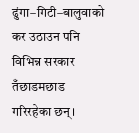ढुंगा–गिटी–बालुवाको कर उठाउन पनि विभिन्न सरकार तँछाडमछाड गरिरहेका छन्।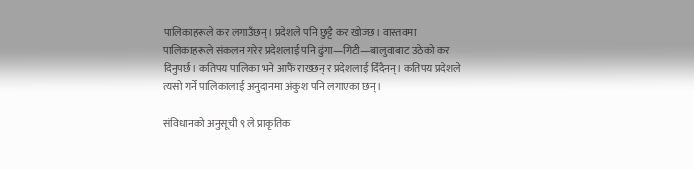पालिकाहरूले कर लगाउँछन्। प्रदेशले पनि छुट्टै कर खोज्छ। वास्तवमा पालिकाहरूले संकलन गरेर प्रदेशलाई पनि ढुंगा—गिटी—बालुवाबाट उठेको कर दिनुपर्छ। कतिपय पालिका भने आफैं राख्छन् र प्रदेशलाई दिँदैनन्। कतिपय प्रदेशले त्यसो गर्ने पालिकालाई अनुदानमा अंकुश पनि लगाएका छन्।

संविधानको अनुसूची ९ ले प्राकृतिक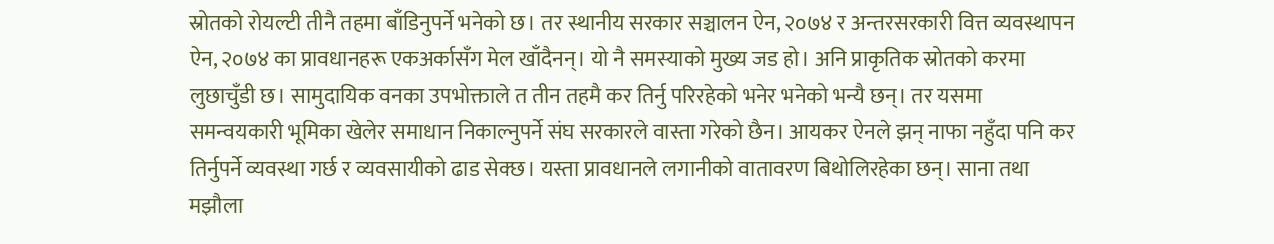स्रोतको रोयल्टी तीनै तहमा बाँडिनुपर्ने भनेको छ। तर स्थानीय सरकार सञ्चालन ऐन, २०७४ र अन्तरसरकारी वित्त व्यवस्थापन ऐन, २०७४ का प्रावधानहरू एकअर्कासँग मेल खाँदैनन्। यो नै समस्याको मुख्य जड हो। अनि प्राकृतिक स्रोतको करमा लुछाचुँडी छ। सामुदायिक वनका उपभोक्ताले त तीन तहमै कर तिर्नु परिरहेको भनेर भनेको भन्यै छन्। तर यसमा समन्वयकारी भूमिका खेलेर समाधान निकाल्नुपर्ने संघ सरकारले वास्ता गरेको छैन। आयकर ऐनले झन् नाफा नहुँदा पनि कर तिर्नुपर्ने व्यवस्था गर्छ र व्यवसायीको ढाड सेक्छ। यस्ता प्रावधानले लगानीको वातावरण बिथोलिरहेका छन्। साना तथा मझौला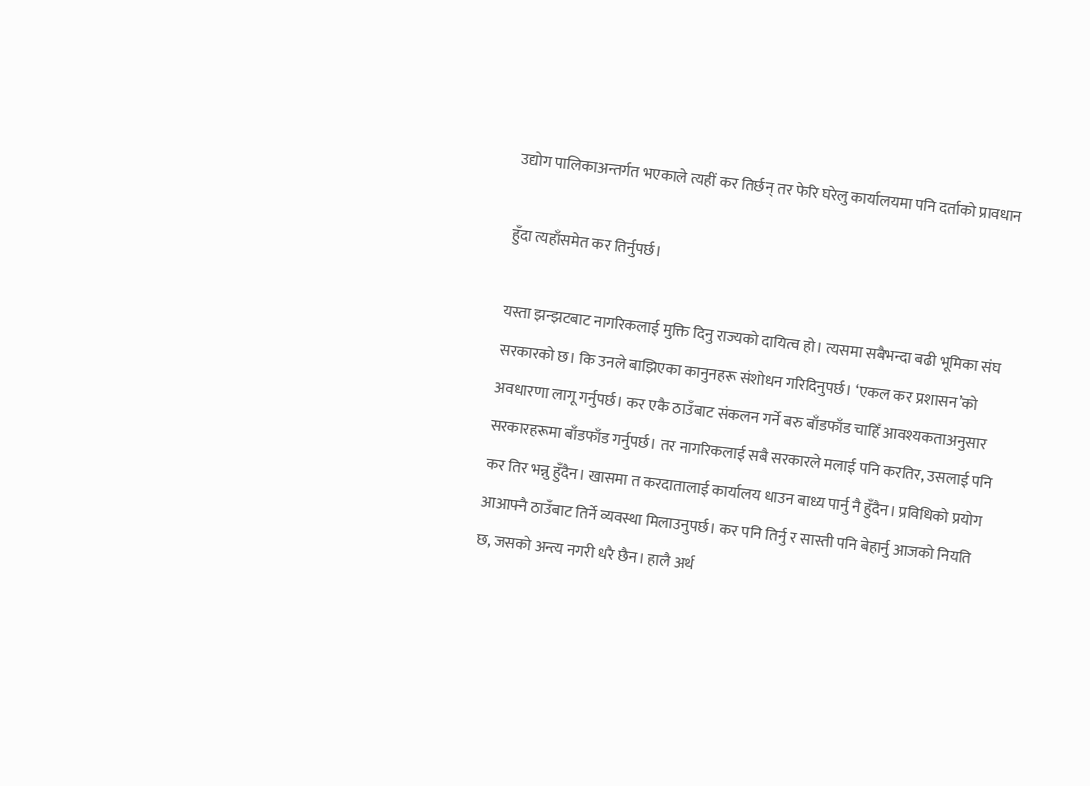उद्योग पालिकाअन्तर्गत भएकाले त्यहीं कर तिर्छन् तर फेरि घरेलु कार्यालयमा पनि दर्ताको प्रावधान

हुँदा त्यहाँसमेत कर तिर्नुपर्छ।

यस्ता झन्झटबाट नागरिकलाई मुक्ति दिनु राज्यको दायित्व हो। त्यसमा सबैभन्दा बढी भूमिका संघ सरकारको छ। कि उनले बाझिएका कानुनहरू संशोधन गरिदिनुपर्छ। ‘एकल कर प्रशासन’को अवधारणा लागू गर्नुपर्छ। कर एकै ठाउँबाट संकलन गर्ने बरु बाँडफाँड चाहिँ आवश्यकताअनुसार सरकारहरूमा बाँडफाँड गर्नुपर्छ। तर नागरिकलाई सबै सरकारले मलाई पनि करतिर, उसलाई पनि कर तिर भन्नु हुँदैन। खासमा त करदातालाई कार्यालय धाउन बाध्य पार्नु नै हुँदैन। प्रविधिको प्रयोग आआफ्नै ठाउँबाट तिर्ने व्यवस्था मिलाउनुपर्छ। कर पनि तिर्नु र सास्ती पनि बेहार्नु आजको नियति छ, जसको अन्त्य नगरी धरै छैन। हालै अर्थ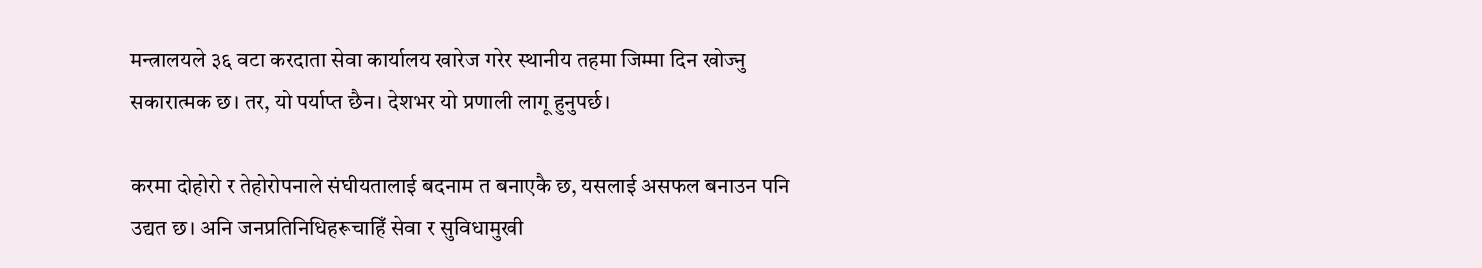मन्त्रालयले ३६ वटा करदाता सेवा कार्यालय खारेज गरेर स्थानीय तहमा जिम्मा दिन खोज्नु सकारात्मक छ। तर, यो पर्याप्त छैन। देशभर यो प्रणाली लागू हुनुपर्छ।

करमा दोहोरो र तेहोरोपनाले संघीयतालाई बदनाम त बनाएकै छ, यसलाई असफल बनाउन पनि उद्यत छ। अनि जनप्रतिनिधिहरूचाहिँ सेवा र सुविधामुखी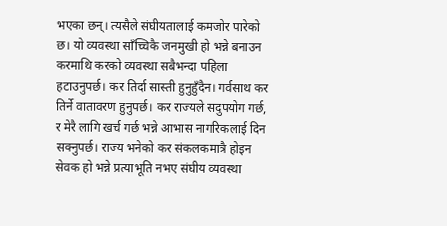भएका छन्। त्यसैले संघीयतालाई कमजोर पारेको छ। यो व्यवस्था साँच्चिकै जनमुखी हो भन्ने बनाउन करमाथि करको व्यवस्था सबैभन्दा पहिला हटाउनुपर्छ। कर तिर्दा सास्ती हुनुहुँदैन। गर्वसाथ कर तिर्ने वातावरण हुनुपर्छ। कर राज्यले सदुपयोग गर्छ, र मेरै लागि खर्च गर्छ भन्ने आभास नागरिकलाई दिन सक्नुपर्छ। राज्य भनेको कर संकलकमात्रै होइन सेवक हो भन्ने प्रत्याभूति नभए संघीय व्यवस्था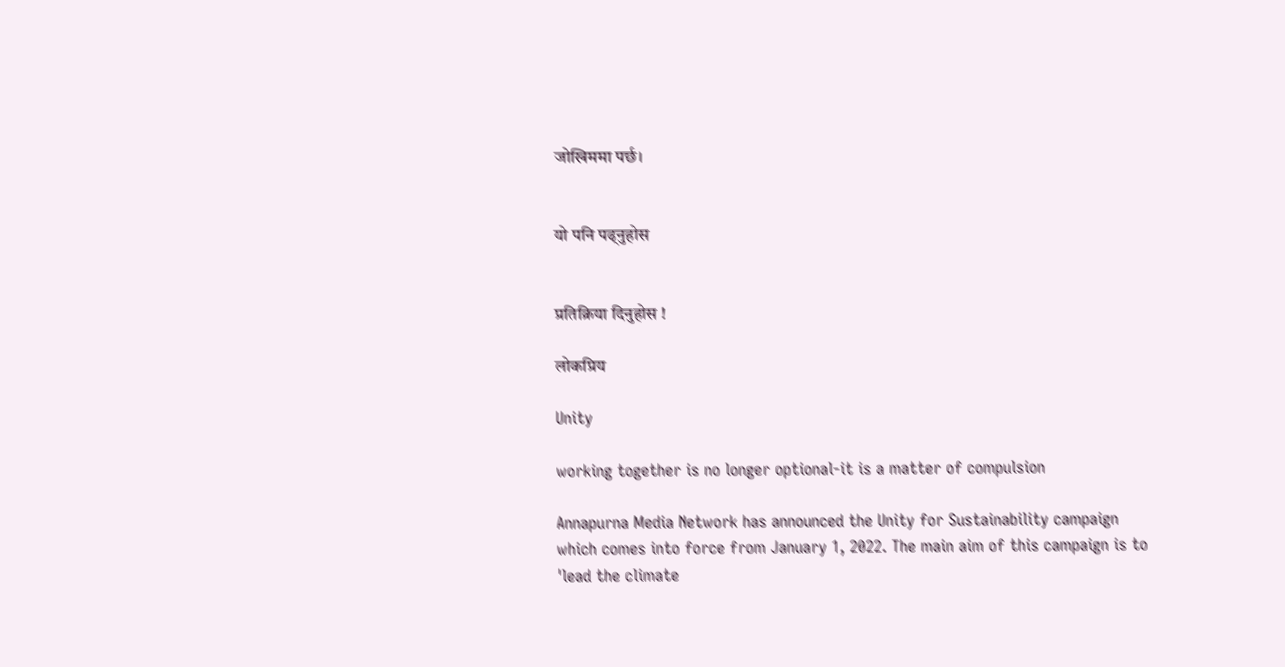जोखिममा पर्छ।


यो पनि पढ्नुहोस


प्रतिक्रिया दिनुहोस !

लोकप्रिय

Unity

working together is no longer optional-it is a matter of compulsion

Annapurna Media Network has announced the Unity for Sustainability campaign which comes into force from January 1, 2022. The main aim of this campaign is to 'lead the climate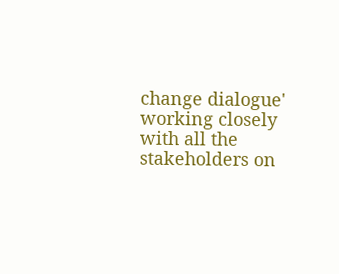change dialogue' working closely with all the stakeholders on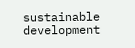sustainable development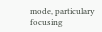mode, particulary focusing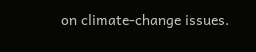on climate-change issues.